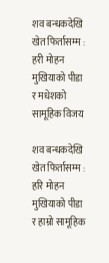शव बन्धकदेखि खेत फिर्तासम्म : हरी मोहन मुखियाको पीडा र मधेशको सामूहिक विजय

शव बन्धकदेखि खेत फिर्तासम्म : हरि मोहन मुखियाको पीडा र हाम्रो सामूहिक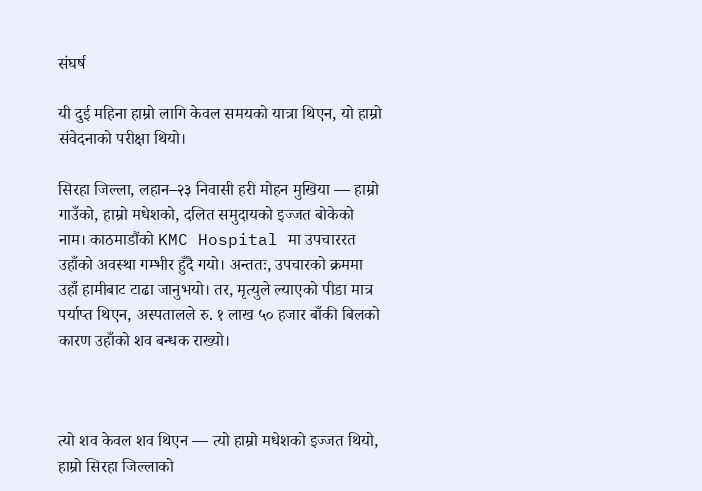संघर्ष

यी दुई महिना हाम्रो लागि केवल समयको यात्रा थिएन, यो हाम्रो संवेदनाको परीक्षा थियो।

सिरहा जिल्ला, लहान–२३ निवासी हरी मोहन मुखिया — हाम्रो गाउँको, हाम्रो मधेशको, दलित समुदायको इज्जत बोकेको नाम। काठमाडौंको KMC Hospital मा उपचाररत उहाँको अवस्था गम्भीर हुँदै गयो। अन्ततः, उपचारको क्रममा उहाँ हामीबाट टाढा जानुभयो। तर, मृत्युले ल्याएको पीडा मात्र पर्याप्त थिएन, अस्पतालले रु. १ लाख ५० हजार बाँकी बिलको कारण उहाँको शव बन्धक राख्यो।



त्यो शव केवल शव थिएन — त्यो हाम्रो मधेशको इज्जत थियो, हाम्रो सिरहा जिल्लाको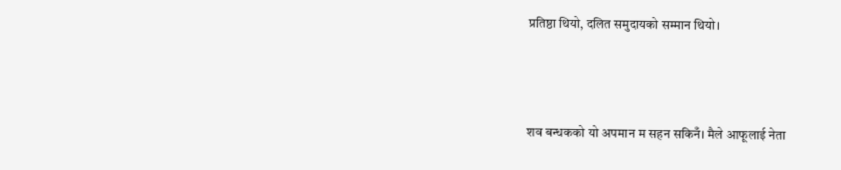प्रतिष्ठा थियो, दलित समुदायको सम्मान थियो।



शव बन्धकको यो अपमान म सहन सकिनँ। मैले आफूलाई नेता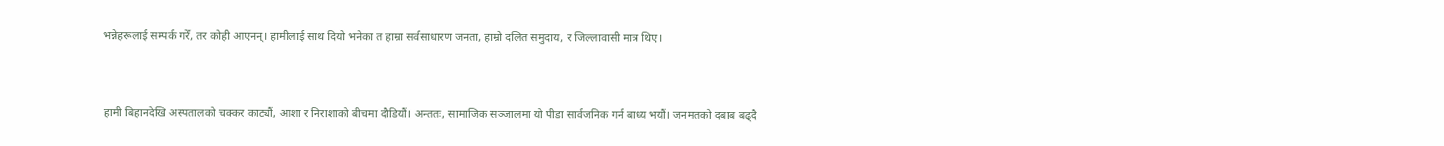भन्नेहरूलाई सम्पर्क गरेँ, तर कोही आएनन्। हामीलाई साथ दियो भनेका त हाम्रा सर्वसाधारण जनता, हाम्रो दलित समुदाय, र जिल्लावासी मात्र थिए।



हामी बिहानदेखि अस्पतालको चक्कर काट्यौं, आशा र निराशाको बीचमा दौडियौं। अन्ततः, सामाजिक सञ्जालमा यो पीडा सार्वजनिक गर्न बाध्य भयौं। जनमतको दबाब बढ्दै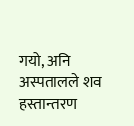गयो, अनि अस्पतालले शव हस्तान्तरण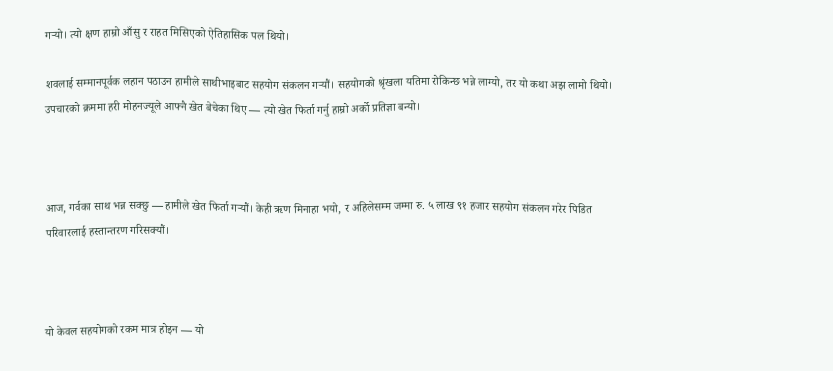गर्‍यो। त्यो क्षण हाम्रो आँसु र राहत मिसिएको ऐतिहासिक पल थियो।

शवलाई सम्मानपूर्वक लहान पठाउन हामीले साथीभाइबाट सहयोग संकलन गर्‍यौं। सहयोगको श्रृंखला यतिमा रोकिन्छ भन्ने लाग्यो, तर यो कथा अझ लामो थियो। उपचारको क्रममा हरी मोहनज्यूले आफ्नै खेत बेचेका थिए — त्यो खेत फिर्ता गर्नु हाम्रो अर्को प्रतिज्ञा बन्यो।



आज, गर्वका साथ भन्न सक्छु — हामीले खेत फिर्ता गर्‍यौं। केही ऋण मिनाहा भयो, र अहिलेसम्म जम्मा रु. ५ लाख ९१ हजार सहयोग संकलन गरेर पिडित परिवारलाई हस्तान्तरण गरिसक्यौं।



यो केवल सहयोगको रकम मात्र होइन — यो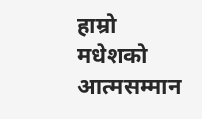हाम्रो मधेशको आत्मसम्मान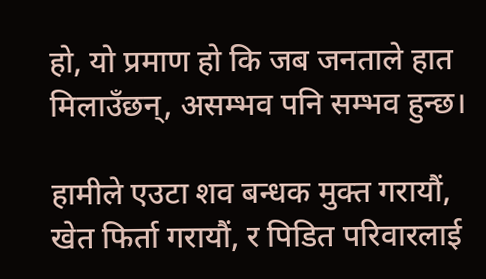हो, यो प्रमाण हो कि जब जनताले हात मिलाउँछन्, असम्भव पनि सम्भव हुन्छ।

हामीले एउटा शव बन्धक मुक्त गरायौं, खेत फिर्ता गरायौं, र पिडित परिवारलाई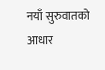नयाँ सुरुवातको आधार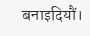बनाइदियौं।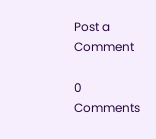Post a Comment

0 Comments